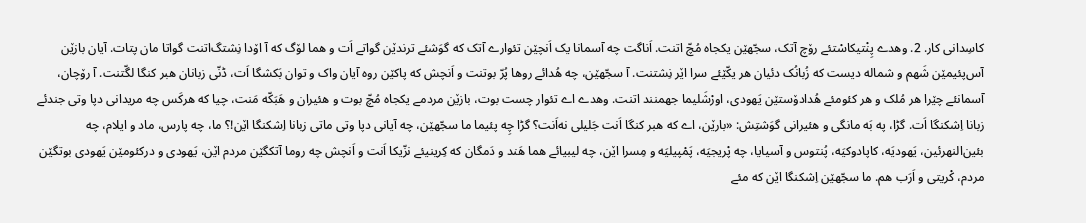کاسِدانی کار. 2. وهدے پِنْتیکاسْتئے رۆچ آتک، سجّهێن یکجاه مُچّ اتنت. اَناگت چه آسمانا یک اَنچێن تئوارے آتک که گوَشئے ترندێن گواتے اَت و هما لۆگ که آ اۆدا نِشتگ‌اتنت گواتا مان پتات. آیان بازێن آس‌پئیمێن شَهم و شماله دیست که زُبانُک دئیان هر یکّێئے سرا اێر نِشتنت. آ سجّهێن، چه هُدائے روها پُرّ بوتنت و اَنچش که پاکێن روه آیان واک و توان بَکشگا اَت، ڈنّی زبانان هبر کنگا لگّتنت. آ رۆچان، آسمانئے چێرا هر مُلک و هر کئومئے هُدادۆستێن یَهودی، اورْشَلیما جهمنند اتنت. وهدے اے تئوار چست بوت، بازێن مردمے یکجاه مُچّ بوت و هئیران و هَبَکّه مَنت، چیا که هرکَس چه مریدانی دپا وتی جندئے زبانا اِشکنگا اَت. گڑا، په بَه مانگی و هئیرانی گوَشتِش: «بارێن، اے که هبر کنگا اَنت جَلیلی نه‌اَنت؟ گڑا چِه پئیما ما سجّهێن، چه آیانی دپا وتی ماتی زبانا اِشکنگا اێن!؟ ما، چه پارس، ماد و ایلام، چه بئین‌النهرئین، یَهودیَه، کاپادوکیَه، پُنتوس و آسیایا، چه پْریجیَه، پَمْپیلیَه و مِسرا اێن، چه لیبیائے هما هَند و دَمگان که کِرینیئے نزّیکا اَنت و اَنچش چه روما آتکگێن مردم اێن، یَهودی و درکئومێن یَهودی بوتگێن مردم، کْریتی و اَرَب هم. ما سجّهێن اِشکنگا اێن که مئے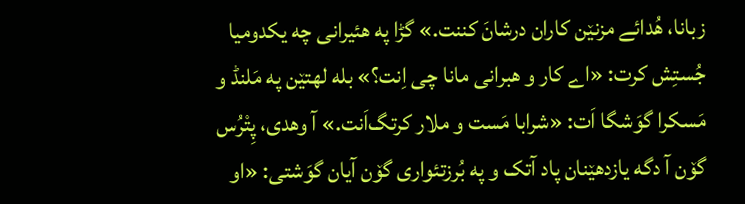زبانا، هُدائے مزنێن کاران درشانَ کننت.» گڑا په هئیرانی چه یکدومیا جُستِش کرت: «اے کار و هبرانی مانا چی اِنت؟» بله لهتێن په مَلنڈ و مَسکرا گوَشگا اَت: «شرابا مَست و ملار کرتگ‌اَنت.» آ وهدی، پِتْرُس گۆن آ دگه یازدهێنان پاد آتک و په بُرزتئواری گۆن آیان گوَشتی: «او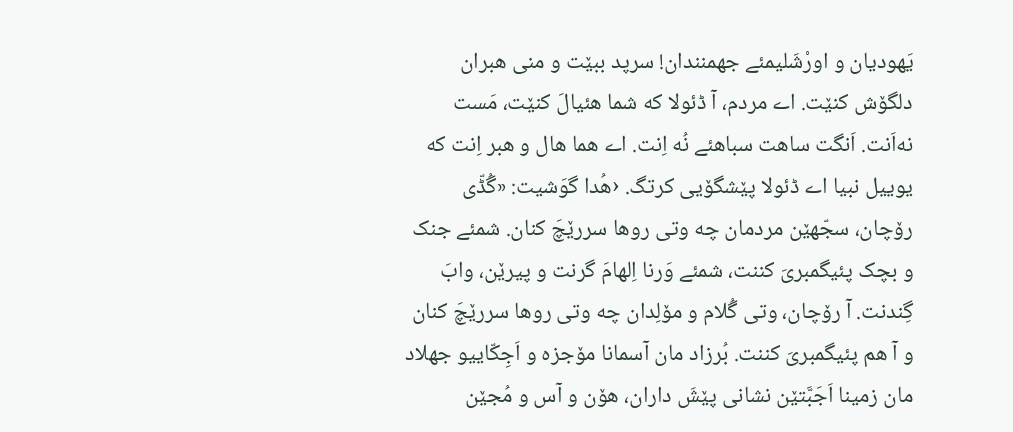یَهودیان و اورْشَلیمئے جهمنندان! سرپد ببێت و منی هبران دلگۆش کنێت. اے مردم، آ ڈئولا که شما هئیالَ کنێت، مَست نه‌اَنت. اَنگت ساهت سباهئے نُه اِنت. اے هما هال و هبر اِنت که یوییل نبیا اے ڈئولا پێشگۆیی کرتگ. ‹هُدا گوَشیت: «گُڈّی رۆچان، سجّهێن مردمان چه وتی روها سررێچَ کنان. شمئے جنک و بچک پئیگمبریَ کننت، شمئے وَرنا اِلهامَ گرنت و پیرێن، وابَ گِندنت. آ رۆچان، وتی گُلام و مۆلِدان چه وتی روها سررێچَ کنان و آ هم پئیگمبریَ کننت. بُرزاد مان آسمانا مۆجزه و اَجِکّاییو جهلاد مان زمینا اَجَبَّتێن نشانی پێشَ داران، هۆن و آس و مُجێن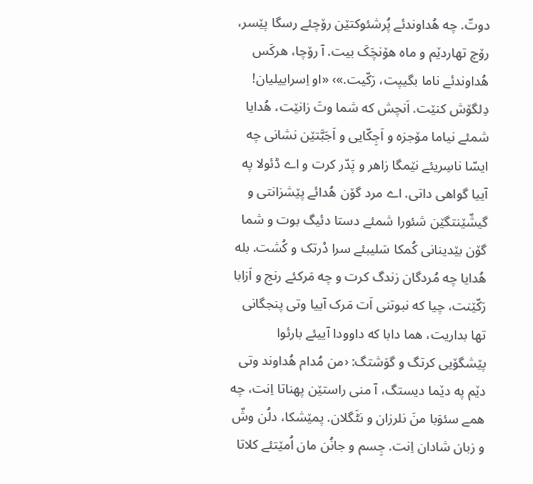دوتّ. چه هُداوندئے پُرشئوکتێن رۆچئے رسگا پێسر، رۆچ تهاردێم و ماه هۆنچَکَ بیت. آ رۆچا، هرکَس هُداوندئے ناما بگیپت، رَکّیت.»› «او اِسراییلیان! دِلگۆش کنێت. اَنچش که شما وتَ زانێت، هُدایا شمئے نیاما مۆجزه و اَجِکّایی و اَجَبَّتێن نشانی چه ایسّا ناسِریئے نێمگا زاهر و پَدّر کرت و اے ڈئولا په آییا گواهی داتی. اے مرد گۆن هُدائے پێشزانتی و گیشّێنتگێن شئورا شمئے دستا دئیگ بوت و شما گۆن بێدینانی کُمکا سَلیبئے سرا دْرتک و کُشت. بله هُدایا چه مُردگان زندگ کرت و چه مَرکئے رنج و اَزابا رَکّێنت، چیا که نبوتنی اَت مَرک آییا وتی پنجگانی تها بداریت، هما دابا که داوودا آییئے بارئوا پێشگۆیی کرتگ و گوَشتگ: ‹من مُدام هُداوند وتی دێم په دێما دیستگ، آ منی راستێن پهناتا اِنت، چه همے سئوَبا منَ نلرزان و نٹَگلان. پمێشکا، دلُن وشّ و زبان شادان اِنت. جِسم و جانُن مان اُمێتئے کلاتا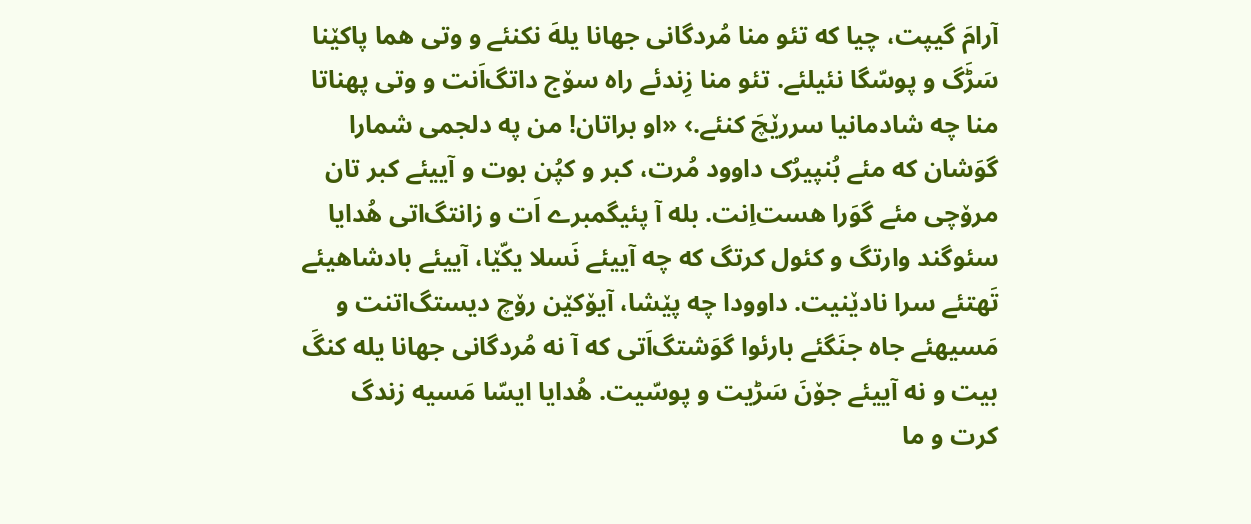آرامَ گیپت، چیا که تئو منا مُردگانی جهانا یلهَ نکنئے و وتی هما پاکێنا سَڑَگ و پوسّگا نئیلئے. تئو منا زِندئے راه سۆج داتگ‌اَنت و وتی پهناتا منا چه شادمانیا سررێچَ کنئے.› «او براتان! من په دلجمی شمارا گوَشان که مئے بُنپیرُک داوود مُرت، کبر و کپُن بوت و آییئے کبر تان مرۆچی مئے گوَرا هست‌اِنت. بله آ پئیگمبرے اَت و زانتگ‌اتی هُدایا سئوگند وارتگ و کئول کرتگ که چه آییئے نَسلا یکّێا، آییئے بادشاهیئے تَهتئے سرا نادێنیت. داوودا چه پێشا، آیۆکێن رۆچ دیستگ‌اتنت و مَسیهئے جاه جنَگئے بارئوا گوَشتگ‌اَتی که آ نه مُردگانی جهانا یله کنگَ بیت و نه آییئے جۆنَ سَڑیت و پوسّیت. هُدایا ایسّا مَسیه زندگ کرت و ما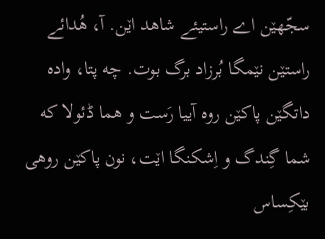سجّهێن اے راستیئے شاهد اێن. آ، هُدائے راستێن نێمگا بُرزاد برگ بوت. چه پتا، واده داتگێن پاکێن روه آییا رَست و هما ڈئولا که شما گِندگ و اِشکنگا اێت، نون پاکێن روهی بێکِساس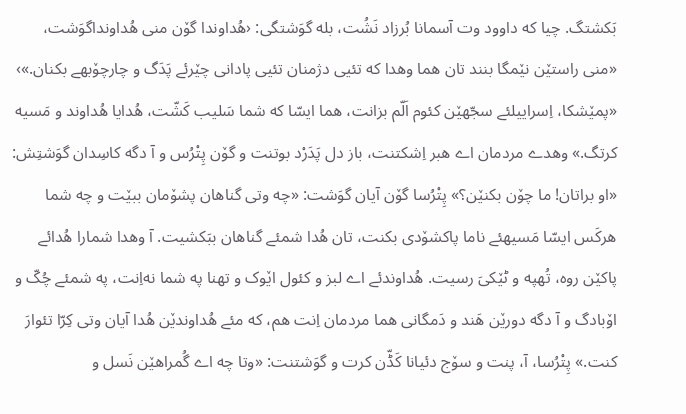بَکشتگ. چیا که داوود وت آسمانا بُرزاد نَشُت، بله گوَشتگی: ‹هُداوندا گۆن منی هُداونداگوَشت، «منی راستێن نێمگا بنند تان هما وهدا که تئیی دژمنان تئیی پادانی چێرئے پَدَگ و چارچۆبهے بکنان.»› «پمێشکا، اِسراییلئے سجّهێن کئوم اَلّم بزانت، هما ایسّا که شما سَلیب کَشّت، هُدایا هُداوند و مَسیه کرتگ.» وهدے مردمان اے هبر اِشکتنت، باز دل پَدَرْد بوتنت و گۆن پِتْرُس و آ دگه کاسِدان گوَشتِش: «او براتان! ما چۆن بکنێن؟» پِتْرُسا گۆن آیان گوَشت: «چه وتی گناهان پشۆمان ببێت و چه شما هرکَس ایسّا مَسیهئے ناما پاکشۆدی بکنت، تان هُدا شمئے گناهان ببَکشیت. آ وهدا شمارا هُدائے پاکێن روه، تُهپه و ٹێکیَ رسیت. هُداوندئے اے لبز و کئول اێوک و تهنا په شما نه‌اِنت، په شمئے چُکّ و اۆبادگ و آ دگه دورێن هَند و دَمگانی هما مردمان اِنت هم، که مئے هُداوندێن هُدا آیان وتی کِرّا تئوارَ کنت.» پِتْرُسا، آ، پنت و سۆج دئیانا کَڈّن کرت و گوَشتنت: «وتا چه اے گُمراهێن نَسل و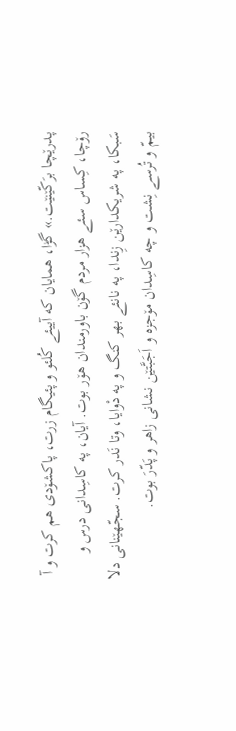پدرێچا برَکّێنێت.» گڑا، همایان که آییئے کُلئو و پئیگام زرت، پاکشۆدی هم کرت و آ رۆچا، کِساس سئے هزار مردم گۆن باورمندان هۆر بوت. آیان، په کاسِدانی درس و سَبکا، په شریکدارێن زِندا، په نانئے بهر کنگ و په دْوایا، وتا نَدر کرت. سجّهێنانی دلا بیمّ و تُرسے نِشت و چه کاسِدان مۆجزه و اَجَبَّتێن نشانی زاهر و پَدّرَ بوت.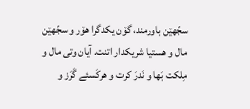سجّهێن باورمند، گۆن یکدگرا هۆر و سجّهێن مال و هستیا شریکدار اتنت. آیان وتی مال و مِلکت بَها و نَدرَ کرت و هرکَسئے گَرَز و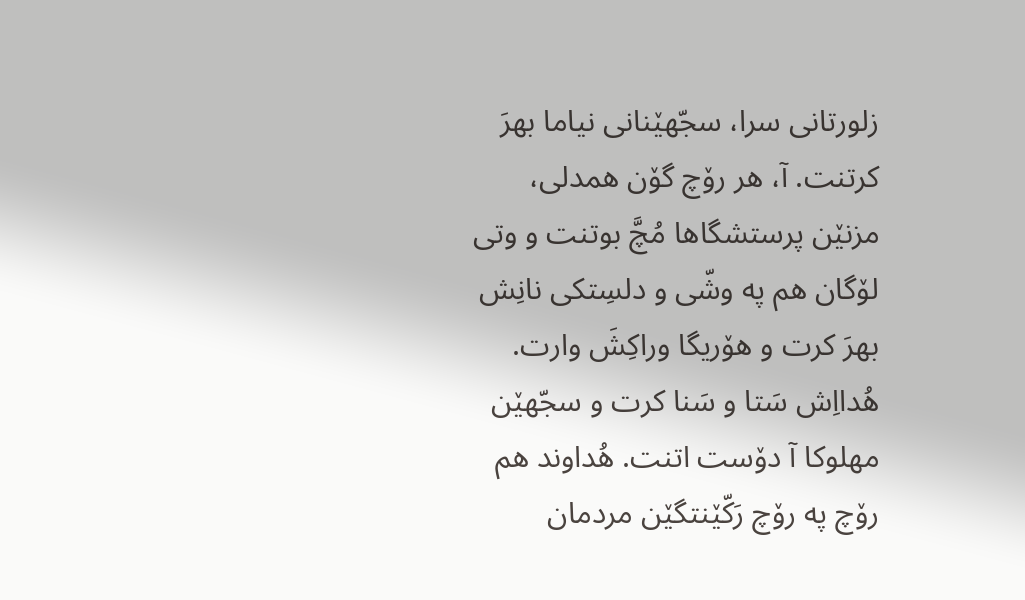زلورتانی سرا، سجّهێنانی نیاما بهرَ کرتنت. آ، هر رۆچ گۆن همدلی، مزنێن پرستشگاها مُچَّ بوتنت و وتی لۆگان هم په وشّی و دلسِتکی نانِش بهرَ کرت و هۆریگا وراکِشَ وارت. هُدااِش سَتا و سَنا کرت و سجّهێن مهلوکا آ دۆست اتنت. هُداوند هم رۆچ په رۆچ رَکّێنتگێن مردمان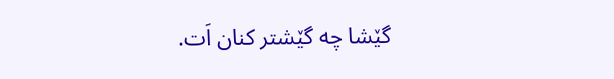گێشا چه گێشتر کنان اَت.